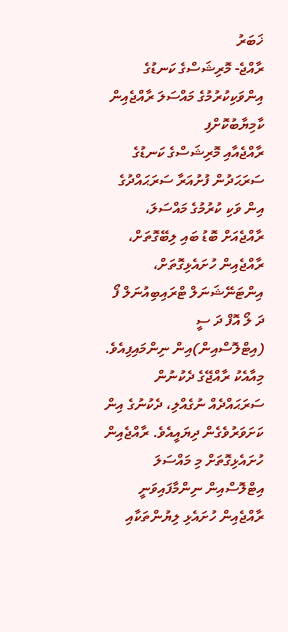ޚަބަރު
ރާއްޖެ- މޮރިޝަސްގެ ކަނޑުގެ އިންވަކިކުރުމުގެ މައްސަލަ ރާއްޖެއިން ކާމިޔާބުކޮށްފި
ރާއްޖެއާއި މޮރިޝަސްގެ ކަނޑުގެ ސަރަޙަދުން ފުށުއަރާ ސަރަޙައްދުގެ އިން ވަކި ކުރުމުގެ މައްސަލަ، ރާއްޖެއަށް ބޮޑު ބައި ލިބޭގޮތަށް، ރާއްޖެއިން ހުށައެޅިގޮތަށް، އިންޓަނޭޝަނަލް ޓްރައިބިއުނަލް ފޯ ދަ ލޯ އޮފް ދަ ސީ (އިޓްލޮސްއިން)އިން ނިންމައިފިއެވެ. މިއާއެކު ރާއްޖޭގެ ދެކުނުން ސަރަޙައްދެއް ނުގެއްލި، ދެކުނުގެ އިން ކަށަވަރުވެގެން ދިޔައީއެވެ. ރާއްޖެއިން ހުށައެޅިގޮތަށް މި މައްސަލަ އިޓްލޮސްއިން ނިންމާފައިވަނީ ރާއްޖެއިން ހުށައެޅި ލިޔުންތަކާއި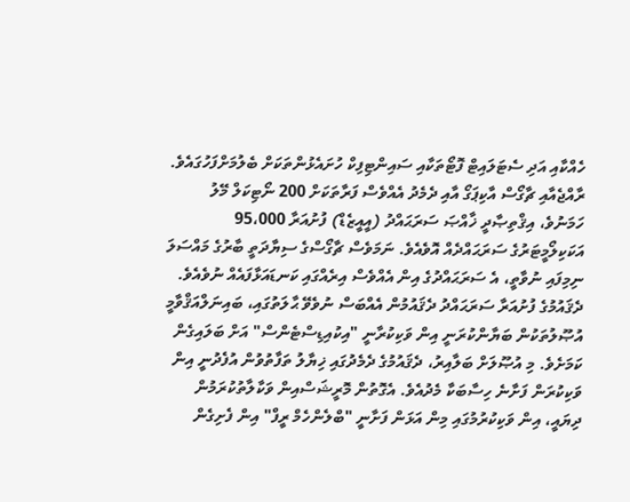ހެއްކާއި އަދި ސެޓަލައިޓް ފޮޓޯތަކާއި ސައިންޓިފިކް ހުށައެޅުންތަކަށް ބެލުމަށްފަހުގައެވެ.
ރާއްޖެއާއި ޗާގޯސް އާކިޕަގޯ އާއި ދެމެދު އެއްވެސް ފަރާތަކަށް 200 ނޯޓިކަލް މޭލު ހަމަނުވެ، އިޤްތިޞާދީ ޚާއްޞަ ސަރަޙައްދު (އީއީޒެޑް) ފުށުއަރާ 95،000 އަކަކިލޯމީޓަރުގެ ސަރަޙައްދެއް އޮވެއެވެ. ނަމަވެސް ޗާގޯސްގެ ސިޔާދަތީ ބާރުގެ މައްސަލަ ނިމިފައި ނުވާތީ، އެ ސަރަޙައްދުގެ އިން އެއްވެސް އިރެއްގައި ކަނޑައަޅާފައެއް ނުވެއެވެ.
ދެޤައުމުގެ ފުށުއަރާ ސަރަޙައްދު ދެޤައުމުން އެއްބަސް ނުވެވޭ ޙާލަތުގައި، ބައިނަލްއަޤްވާމީ އުޞޫލުތަކުން ބަޔާންކުރަނީ އިން ވަކިކުރާނީ "އިކުއިޑިސްޓެންސް" އަށް ބަލައިގެން ކަމަށެވެ. މި އުޞޫލަށް ބަލާއިރު، ދެޤައުމުގެ ދެމެދުގައި ޚިޔާލު ތަފާތުވުން އުފެދުނީ އިން ވަކިކުރަން ފަށާނެ ހިސާބަކާ މެދުއެވެ. އެގޮތުން މޮރީޝަސްއިން ވަކާލާތުކުރަމުން ދިޔައީ، އިން ވަކިކުރުމުގައި މިން އަޅަން ފަށާނީ "ބްލެންހެމް ރީފް" އިން ފެށިގެން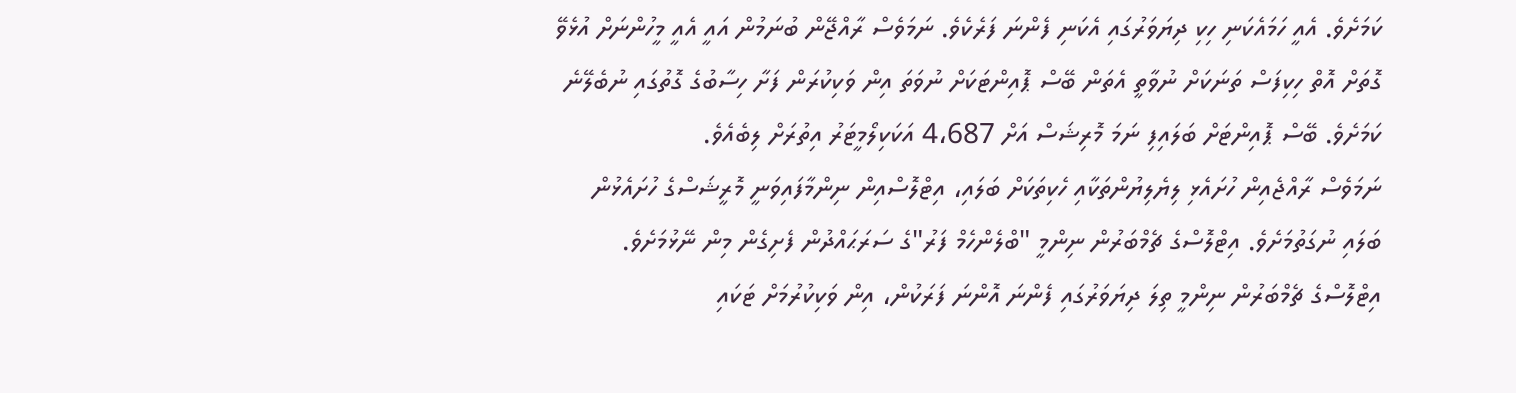ކަމަށެވެ. އެއީ ހަމައެކަނި ހިކި ދިޔަވަރުގައި އެކަނި ފެންނަ ފަރެކެވެ. ނަމަވެސް ރާއްޖޭން ބުނަމުން އައީ އެއީ މީހުންނަށް އުޅެވޭ ގޮތަށް އޮތް ހިކިފަސް ތަނަކަށް ނުވާތީ އެތަން ބޭސް ޕޮއިންޓަކަށް ނުވަތަ އިން ވަކިކުރަން ފަށާ ހިސާބުގެ ގޮތުގައި ނުބެލޭނެ ކަމަށެވެ. ބޭސް ޕޮއިންޓަށް ބަލައިފި ނަމަ މޮރިޝަސް އަށް 4،687 އަކަކިލޯމީޓަރު އިތުރަށް ލިބެއެވެ.
ނަމަވެސް ރާއްޖެއިން ހުށައެޅި ލިޔެލިޔުންތަކާއި ހެކިތަކަށް ބަލައި، އިޓްލޮސްއިން ނިންމާފައިވަނީ މޮރީޝަސްގެ ހުށައެޅުން ބަލައި ނުގަތުމަށެވެ. އިޓްލޮސްގެ ޗެމްބަރުން ނިންމީ "ބްލެންހެމް ފަރު"ގެ ސަރަޙައްދުން ފެށިގެން މިން ނޭޅުމަށެވެ. އިޓްލޮސްގެ ޗެމްބަރުން ނިންމީ ތިލަ ދިޔަވަރުގައި ފެންނަ އޮންނަ ފަރަކުން، އިން ވަކިކުރުމަށް ޓަކައި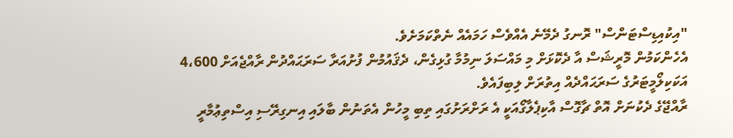"އިކުއިޑިސްޓަންސް" ރޮނގު ދެމޭނެ އެއްވެސް ހަމައެއް ނެތްކަމަށެވެ.
އެހެންކަމުން މޮރީޝަސް އާ ދެކޮޅަށް މި މައްސަލަ ނިމުމާ ގުޅިގެން، ދެޤައުމުން ފުށުއަރާ ސަރަޙައްދުން ރާއްޖެއަށް 4،600 އަކަކިލޯމީޓަރުގެ ސަރަޙައްދެއް އިތުރަށް ލިބިފައެވެ.
ރާއްޖޭގެ ދެކުނަށް އޮތް ޗާގޮސް އާކިޕެލާގޯއަކީ އެ ރަށްރަށުގައި ތިބި މީހުން އެތަނުން ބާލައި އިނގިރޭސި އިސްތިޢުމާރީ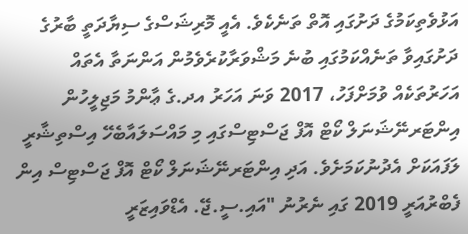އަޅުވެތިކަމުގެ ދަށުގައި އޮތް ތަނެކެވެ. އެއީ މޮރިޝަސްގެ ސިޔާދަތީ ބާރުގެ ދަށުގައިވާ ތަނެއްކަމުގައި ބުނެ މަޝްވަރާކުރެވެމުން އަންނަތާ އެތައް އަހަރުތަކެއް ވުމަށްފަހު، 2017 ވަނަ އަހަރު އދ.ގެ ޢާންމު މަޖިލީހުން އިންޓަރނޭޝަނަލް ކޯޓް އޮފް ޖަސްޓިސްގައި މި މައްސަލައާބެހޭ އިސްތިޝާރީ ލަފައަކަށް އެދުނުކަމަށެވެ. އަދި އިންޓަރނޭޝަނަލް ކޯޓް އޮފް ޖަސްޓިސް އިން ފެބްރުއަރީ 2019 ގައި ނެރުނު "އައި.ސީ.ޖޭ. އެޑްވައިޒަރީ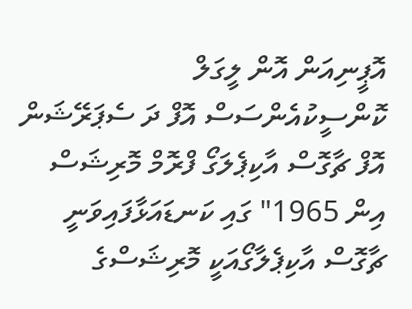އޮޕީނިއަން އޮން ލީގަލް ކޮންސީކުއެންސަސް އޮފް ދަ ސެޕަރޭޝަން އޮފް ޗާގޮސް އާކިޕެލަގޯ ފްރޮމް މޮރިޝަސް އިން 1965" ގައި ކަނޑައަޅާފައިވަނީ ޗާގޮސް އާކިޕެލާގޯއަކީ މޮރިޝަސްގެ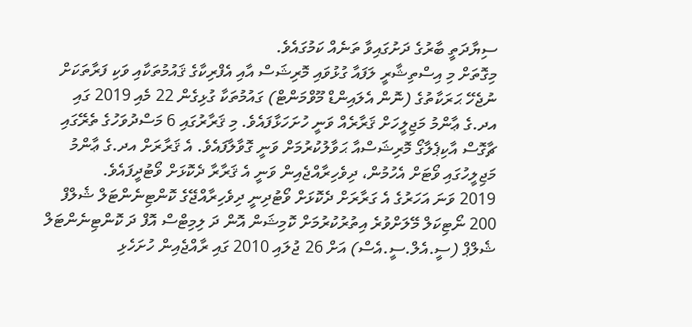ސިޔާދަތީ ބާރުގެ ދަށުގައިވާ ތަނެއް ކަމުގައެވެ.
މިގޮތަށް މި އިސްތިޝާރީ ލަފައާ ގުޅުވައި މޮރިޝަސް އާއި އެފްރިކާގެ ޤައުމުތަކާއި ވަކި ފަރާތަކަށް ނުޖެހޭ ޙަރަކާތުގެ (ނޮން އެލައިންޑް މޫވްމަންޓް) ގައުމުތަކާ ގުޅިގެން 22 މެއި 2019 ގައި އދ.ގެ ޢާންމު މަޖިލީހަށް ޤަރާރެއް ވަނީ ހުށަހަޅާފައެވެ. މި ޤަރާރުގައި 6 މަސްދުވަހުގެ ތެރޭގައި ޗާގޮސް އާކިޕެލާގޯ މޮރިޝަސްއާ ޙަވާލުކުރުމަށް ވަނީ ގޮވާލާފައެވެ. އެ ޤަރާރަށް އދ.ގެ ޢާންމު މަޖިލީހުގައި ވޯޓަށް އެހުމުން، ދިވެހިރާއްޖެއިން ވަނީ އެ ޤަރާރާ ދެކޮޅަށް ވޯޓުދީފައެވެ.
2019 ވަނަ އަހަރުގެ އެ ގަރާރަށް ދެކޮޅަށް ވޯޓުދިނީ ދިވެހިރާއްޖޭގެ ކޮންޓިނެންޓަލް ޝެލްފް 200 ނޯޓިކަލް މޭލަށްވުރެ އިތުރުކުރުމަށް ކޮމިޝަން އޮން ދަ ލިމިޓްސް އޮފް ދަ ކޮންޓިނެންޓަލް ޝެލްޕް (ސީ.އެލް.ސީ.އެސް) އަށް 26 ޖުލައި 2010 ގައި ރާއްޖެއިން ހުށަހެޅި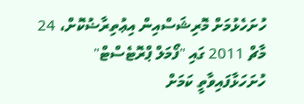ހުށަހެޅުމަށް މޮރިޝަސްއިން އިޢުތިރާޟުކޮށް، 24 މާޗް 2011 ގައި "ފޯމަލް ޕްރޮޓެސްޓް" ހުށަހަޅާފައިވާތީ ކަމަށް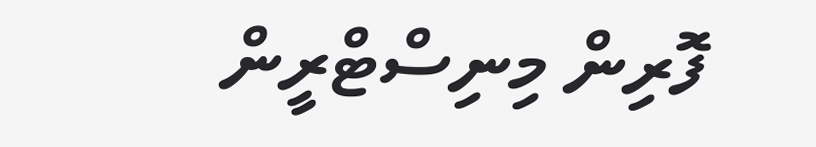ފޮރިން މިނިސްޓްރީން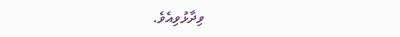ވިދާޅުވިއެވެ.